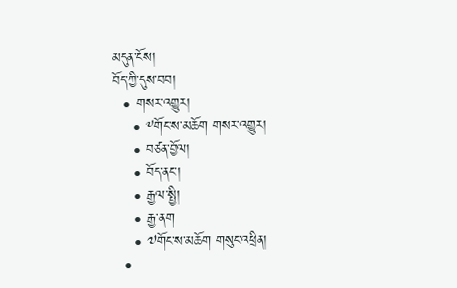མདུན་ངོས།
བོད་ཀྱི་དུས་བབ།
  • གསར་འགྱུར།
    • ༸གོང་ས་མཆོག གསར་འགྱུར།
    • བཙན་བྱོལ།
    • བོད་ནང་།
    • རྒྱལ་སྤྱི།
    • རྒྱ་ནག
    • ༧གོང་ས་མཆོག གསུང་འཕྲིན།
  •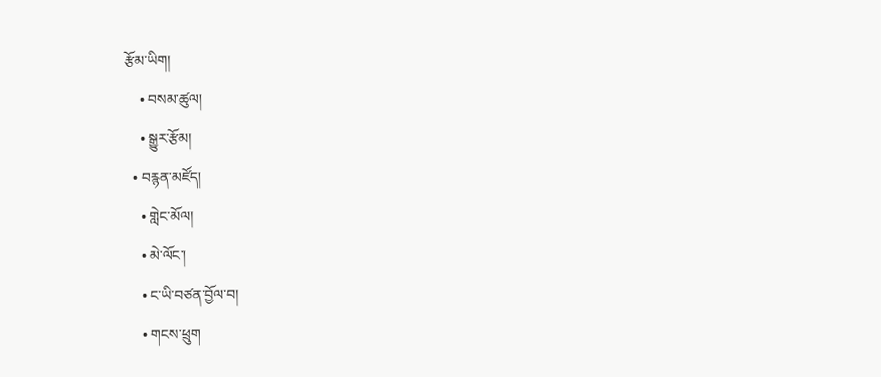རྩོམ་ཡིག།
    • བསམ་ཚུལ།
    • སྒྱུར་རྩོམ།
  • བརྙན་མཛོད།
    • གླེང་མོལ།
    • མེ་ལོང་།
    • ང་ཡི་བཙན་བྱོལ་བ།
    • གངས་ཕྲུག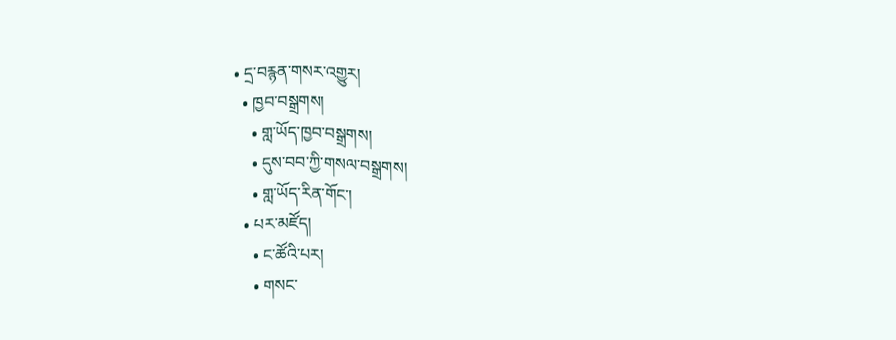• དྲ་བརྙན་གསར་འགྱུར།
  • ཁྱབ་བསྒྲགས།
    • གླ་ཡོད་ཁྱབ་བསྒྲགས།
    • དུས་བབ་ཀྱི་གསལ་བསྒྲགས།
    • གླ་ཡོད་རིན་གོང་།
  • པར་མཛོད།
    • ང་ཚོའི་པར།
    • གསང་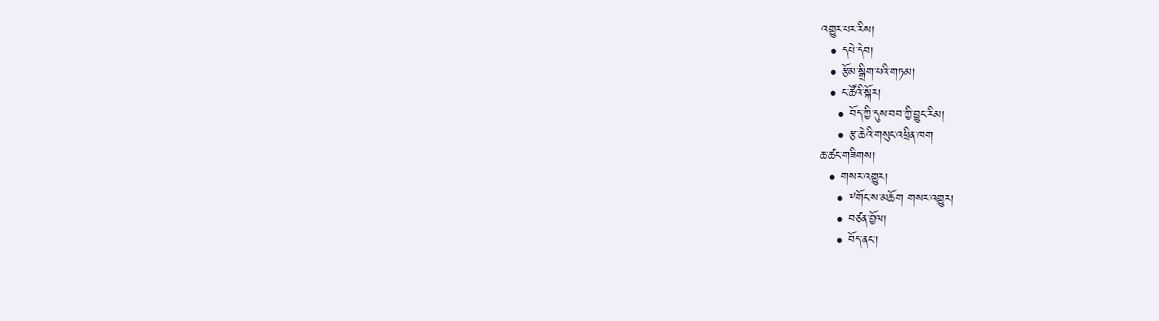འགྱུར་པར་རིས།
  • དཔེ་དེབ།
  • རྩོམ་སྒྲིག་པའི་གཏམ།
  • ང་ཚོའི་སྐོར།
    • བོད་ཀྱི་དུས་བབ་ཀྱི་བྱུང་རིམ།
    • རྩ་ཆེའི་གསུང་འཕྲིན་ཁག
ཆ་ཚང་གཟིགས།
  • གསར་འགྱུར།
    • ༸གོང་ས་མཆོག གསར་འགྱུར།
    • བཙན་བྱོལ།
    • བོད་ནང་།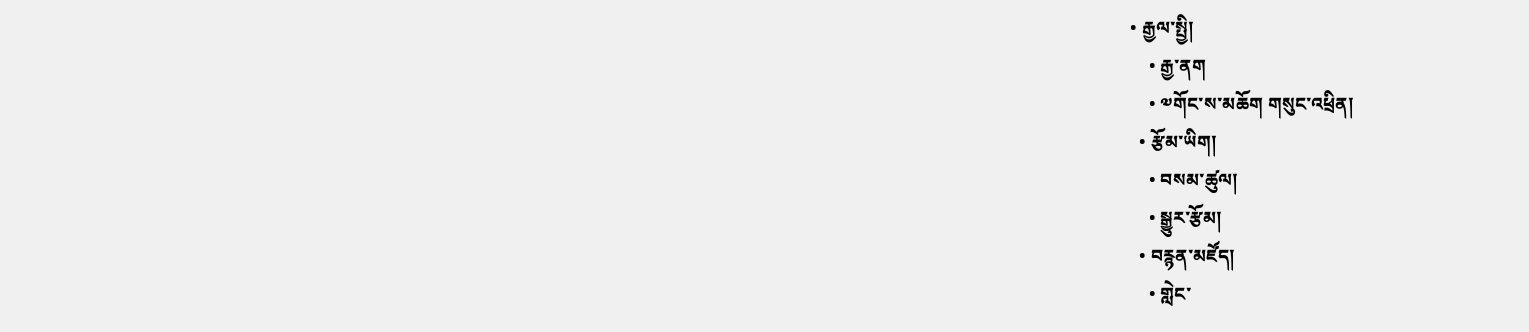• རྒྱལ་སྤྱི།
    • རྒྱ་ནག
    • ༧གོང་ས་མཆོག གསུང་འཕྲིན།
  • རྩོམ་ཡིག།
    • བསམ་ཚུལ།
    • སྒྱུར་རྩོམ།
  • བརྙན་མཛོད།
    • གླེང་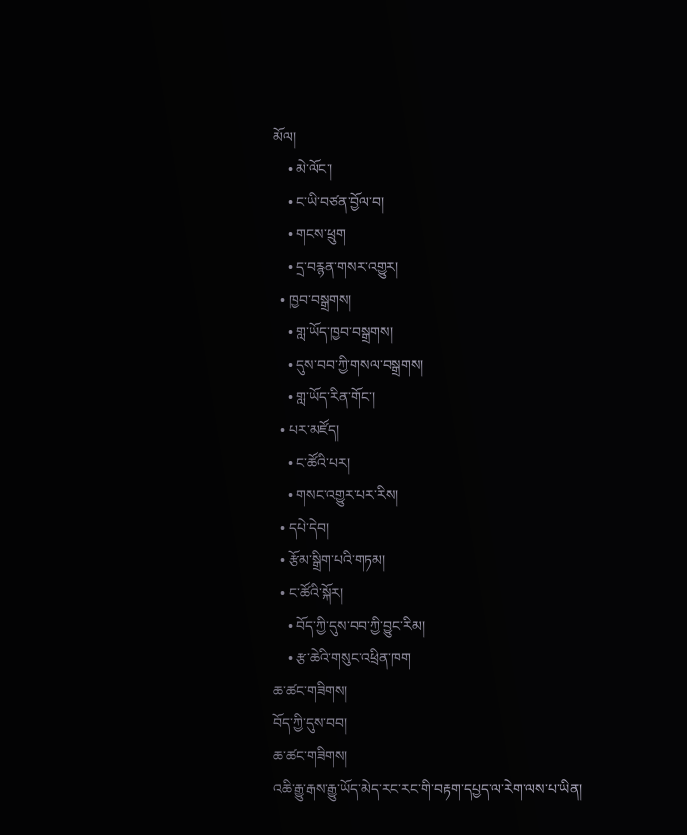མོལ།
    • མེ་ལོང་།
    • ང་ཡི་བཙན་བྱོལ་བ།
    • གངས་ཕྲུག
    • དྲ་བརྙན་གསར་འགྱུར།
  • ཁྱབ་བསྒྲགས།
    • གླ་ཡོད་ཁྱབ་བསྒྲགས།
    • དུས་བབ་ཀྱི་གསལ་བསྒྲགས།
    • གླ་ཡོད་རིན་གོང་།
  • པར་མཛོད།
    • ང་ཚོའི་པར།
    • གསང་འགྱུར་པར་རིས།
  • དཔེ་དེབ།
  • རྩོམ་སྒྲིག་པའི་གཏམ།
  • ང་ཚོའི་སྐོར།
    • བོད་ཀྱི་དུས་བབ་ཀྱི་བྱུང་རིམ།
    • རྩ་ཆེའི་གསུང་འཕྲིན་ཁག
ཆ་ཚང་གཟིགས།
བོད་ཀྱི་དུས་བབ།
ཆ་ཚང་གཟིགས།
འཆི་རྒྱུ་རྒས་རྒྱུ་ཡོད་མེད་རང་རང་གི་བརྟག་དཔྱད་ལ་རེག་ལས་པ་ཡིན།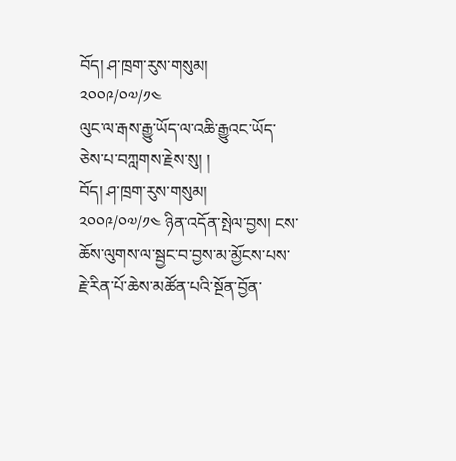བོད། ཤ་ཁྲག་རུས་གསུམ།
༢༠༠༩/༠༧/༡༤
ལུང་ལ་རྒས་རྒྱུ་ཡོད་ལ་འཆི་རྒྱུའང་ཡོད་ཅེས་པ་བཀླགས་རྗེས་སུ། །
བོད། ཤ་ཁྲག་རུས་གསུམ།
༢༠༠༩/༠༧/༡༤ ཉིན་འདོན་སྤེལ་བྱས། ངས་ཆོས་ལུགས་ལ་སྦྱང་བ་བྱས་མ་མྱོངས་པས་རྗེ་རིན་པོ་ཆེས་མཚོན་པའི་སྔོན་བྱོན་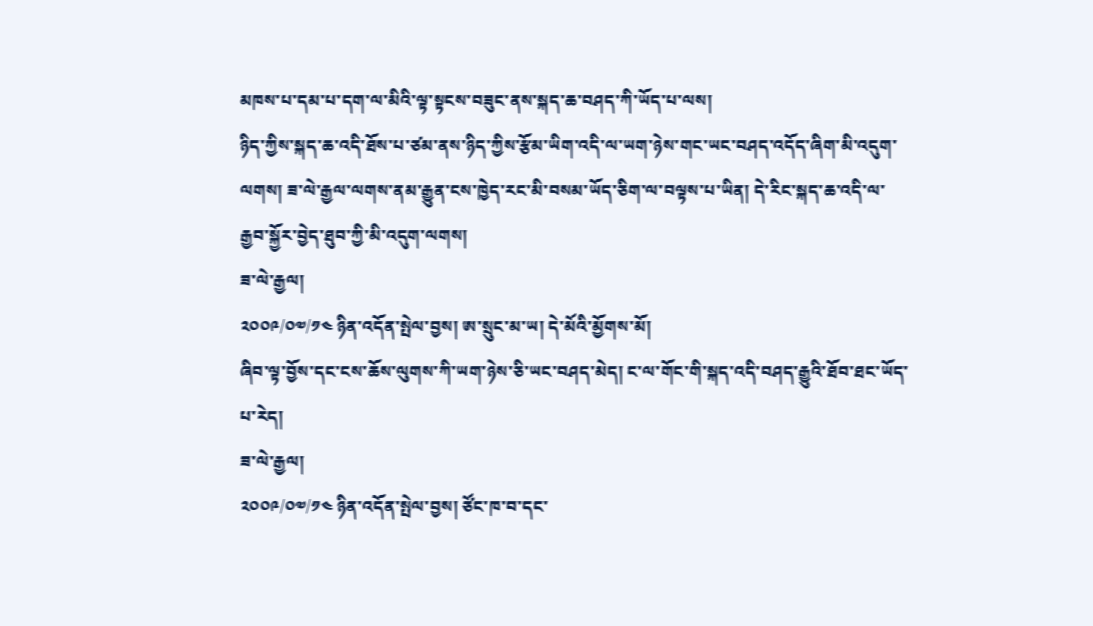མཁས་པ་དམ་པ་དག་ལ་མིའི་ལྟ་སྟངས་བཟུང་ནས་སྐད་ཆ་བཤད་ཀི་ཡོད་པ་ལས།
ཉིད་ཀྱིས་སྐད་ཆ་འདི་ཐོས་པ་ཙམ་ནས་ཉིད་ཀྱིས་རྩོམ་ཡིག་འདི་ལ་ཡག་ཉེས་གང་ཡང་བཤད་འདོད་ཞིག་མི་འདུག་ལགས། ཟ་ལེ་རྒྱལ་ལགས་ནམ་རྒྱུན་ངས་ཁྱེད་རང་མི་བསམ་ཡོད་ཅིག་ལ་བལྟས་པ་ཡིན། དེ་རིང་སྐད་ཆ་འདི་ལ་རྒྱབ་སྐྱོར་བྱེད་ཐུབ་ཀྱི་མི་འདུག་ལགས།
ཟ་ལེ་རྒྱལ།
༢༠༠༩/༠༧/༡༤ ཉིན་འདོན་སྤེལ་བྱས། ཨ་སྲུང་མ་ཡ། དེ་མོའི་མྱོགས་མོ།
ཞིབ་ལྟ་བྱོས་དང་ངས་ཆོས་ལུགས་ཀི་ཡག་ཉེས་ཅི་ཡང་བཤད་མེད། ང་ལ་གོང་གི་སྐད་འདི་བཤད་རྒྱུའི་ཐོབ་ཐང་ཡོད་པ་རེད།
ཟ་ལེ་རྒྱལ།
༢༠༠༩/༠༧/༡༤ ཉིན་འདོན་སྤེལ་བྱས། ཙོང་ཁ་བ་དང་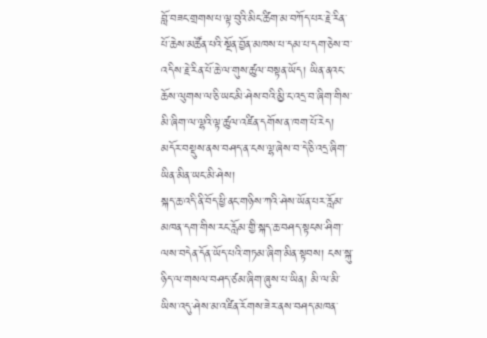བློ་བཟང་གྲགས་པ་ལྟ་བུའི་མིང་ཚིག་མ་བཀོད་པར་རྗེ་རིན་པོ་ཆེས་མཚོན་པའི་སྔོན་བྱོན་མཁས་པ་དམ་པ་དག་ཅེས་བ་འདིས་རྗེ་རིན་པོ་ཆེ་ལ་གུས་ཚུལ་བསྟན་ཡོད། ཡིན་ནའང་ཆོས་ལུགས་ལ་ཅི་ཡང་མི་ཤེས་བའི་མྱི་ང་འདྲ་བ་ཞིག་གིས་མི་ཞིག་ལ་ལྷའི་ལྟ་ཚུལ་འཛིན་དགོས་ན་ཁག་པོ་རེད། མདོར་བསྡུས་ནས་བཤད་ན་ངས་ལྷ་ཞེས་བ་དེ་ཅི་འདྲ་ཞིག་ཡིན་མིན་ཡང་མི་ཤེས།
སྐད་ཆ་འདི་ནི་བོད་ཕྱི་ནང་གཉིས་ཀའི་ཤེས་ཡོན་པར་རློམ་མཁན་དག་གིས་རང་རློམ་གྱི་སྐད་ཆ་བཤད་སྟངས་ཤིག་ལས་བདེན་དོན་ཡོད་པའི་གཏམ་ཞིག་མིན་སྟབས། ངས་སྐུ་ཉིད་ལ་གསལ་བཤད་ཙམ་ཞིག་ཞུས་པ་ཡིན། མི་ལ་མི་ཡིས་འདུ་ཤེས་མ་འཛིན་རོགས་ཟེར་ནས་བཤད་མཁན་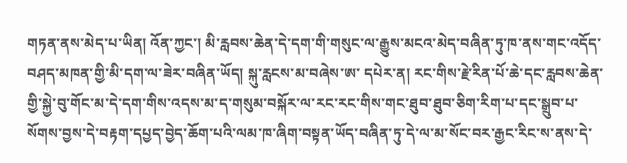གཏན་ནས་མེད་པ་ཡིན། འོན་ཀྱང་། མི་རླབས་ཆེན་དེ་དག་གི་གསུང་ལ་རྒྱུས་མངའ་མེད་བཞིན་ཏུ་ཁ་ནས་གང་འདོད་བཤད་མཁན་གྱི་མི་དག་ལ་ཟེར་བཞིན་ཡོད། སྐུ་རླངས་མ་བཞེས་ཨ་ དཔེར་ན། རང་གིས་རྗེ་རིན་པོ་ཆེ་དང་རླབས་ཆེན་གྱི་སྐྱེ་བུ་གོང་མ་དེ་དག་གིས་འདས་མ་ད་གསུམ་བསྐོར་ལ་རང་རང་གིས་གང་ཐུབ་ཐུབ་ཅིག་རིག་པ་དང་སྒྲུབ་པ་སོགས་བྱས་དེ་བརྟག་དཔྱད་བྱེད་ཆོག་པའི་ལམ་ཁ་ཞིག་བསྟན་ཡོད་བཞིན་ཏུ་དེ་ལ་མ་སོང་བར་རྒྱང་རིང་ས་ནས་དེ་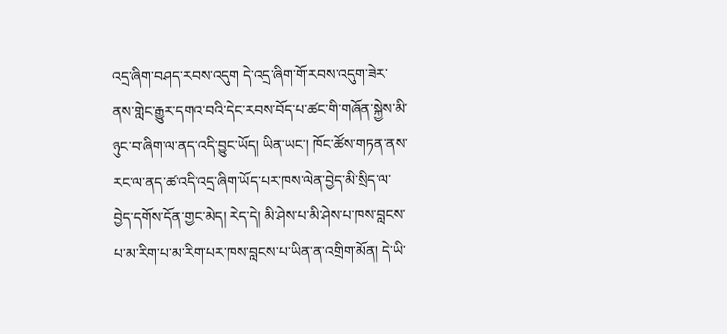འདྲ་ཞིག་བཤད་རབས་འདུག དེ་འདྲ་ཞིག་གོ་རབས་འདུག་ཟེར་ནས་གླེང་རྒྱུར་དགའ་བའི་དེང་རབས་བོད་པ་ཚང་གི་གཞོན་སྐྱེས་མི་ཉུང་བ་ཞིག་ལ་ནད་འདི་བྱུང་ཡོད། ཡིན་ཡང་། ཁོང་ཚོས་གཏན་ནས་རང་ལ་ནད་ཚ་འདི་འདྲ་ཞིག་ཡོད་པར་ཁས་ལེན་བྱེད་མི་སྲིད་ལ་བྱེད་དགོས་དོན་གྱང་མེད། རེད་དེ། མི་ཤེས་པ་མི་ཤེས་པ་ཁས་བླངས་པ་མ་རིག་པ་མ་རིག་པར་ཁས་བླངས་པ་ཡིན་ན་འགྲིག་མོན། དེ་ཡི་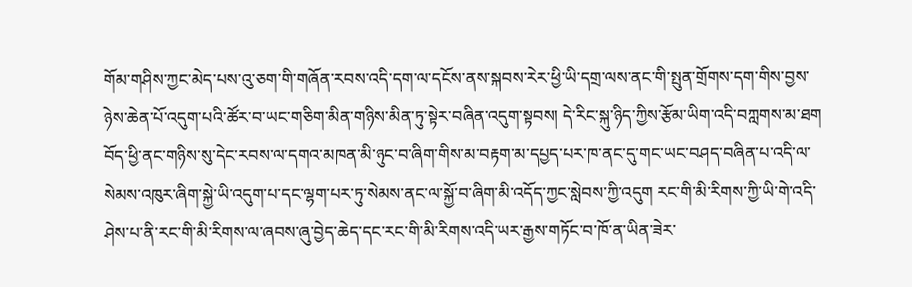གོམ་གཤིས་ཀྱང་མེད་པས་འུ་ཅག་གི་གཞོན་རབས་འདི་དག་ལ་དངོས་ནས་སྐབས་རེར་ཕྱི་ཡི་དགྲ་ལས་ནང་གི་སྤུན་གྲོགས་དག་གིས་བྱས་ཉེས་ཆེན་པོ་འདུག་པའི་ཚོར་བ་ཡང་གཅིག་མིན་གཉིས་མིན་ཏུ་སྟེར་བཞིན་འདུག་སྟབས། དེ་རིང་སྐུ་ཉིད་ཀྱིས་རྩོམ་ཡིག་འདི་བཀླགས་མ་ཐག བོད་ཕྱི་ནང་གཉིས་སུ་དེང་རབས་ལ་དགའ་མཁན་མི་ཉུང་བ་ཞིག་གིས་མ་བརྟག་མ་དཔྱད་པར་ཁ་ནང་དུ་གང་ཡང་བཤད་བཞིན་པ་འདི་ལ་སེམས་འཁུར་ཞིག་སྐྱེ་ཡི་འདུག་པ་དང་ལྷག་པར་ཏུ་སེམས་ནང་ལ་སྐྱོ་བ་ཞིག་མི་འདོད་ཀྱང་སླེབས་ཀྱི་འདུག རང་གི་མི་རིགས་ཀྱི་ཡི་གེ་འདི་ཤེས་པ་ནི་རང་གི་མི་རིགས་ལ་ཞབས་ཞུ་བྱེད་ཆེད་དང་རང་གི་མི་རིགས་འདི་ཡར་རྒྱས་གཏོང་བ་ཁོ་ན་ཡིན་ཟེར་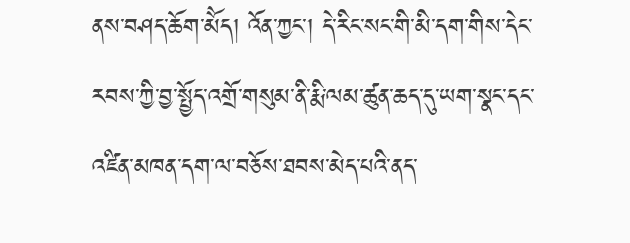ནས་བཤད་ཆོག་མོེད། འོན་ཀྱང་། དེ་རིང་སང་གི་མི་དག་གིས་དེང་རབས་ཀྱི་བྱ་སྤྱོད་འགྲོ་གསུམ་ནི་རྨི་ལམ་ཚུན་ཆད་དུ་ཡག་སྣང་དང་འཛིན་མཁན་དག་ལ་བཅོས་ཐབས་མེད་པའི་ནད་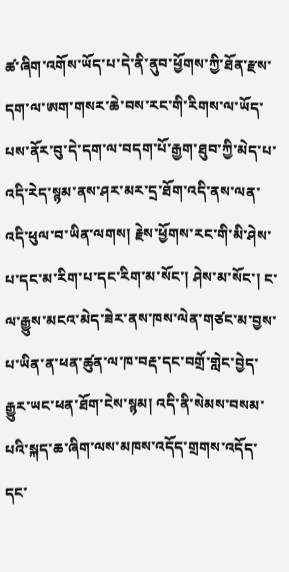ཚ་ཞིག་འགོས་ཡོད་པ་དེ་ནི་ནུབ་ཕྱོགས་ཀྱི་ཐོན་རྫས་དག་ལ་ཨག་གསར་ཆེ་བས་རང་གི་རིགས་ལ་ཡོད་པས་ནོར་བུ་དེ་དག་ལ་བདག་པོ་རྒྱག་ཐུབ་ཀྱི་མེད་པ་འདི་རེད་སྙམ་ནས་ཤར་མར་དྲ་ཐོག་འདི་ནས་ལན་འདི་ཕུལ་བ་ཡིན་ལགས། རྗེས་ཕྱོགས་རང་གི་མི་ཤེས་པ་དང་མ་རིག་པ་དང་རིག་མ་སོང་། ཤེས་མ་སོང་། ང་ལ་རྒྱུས་མངའ་མེད་ཟེར་ནས་ཁས་ལེན་གཙང་མ་བྱས་པ་ཡིན་ན་ཕན་ཚུན་ལ་ཁ་བརྡ་དང་བགྲོ་གླེང་བྱེད་རྒྱུར་ཡང་ཕན་ཐོག་ངེས་སྙམ། འདི་ནི་སེམས་བསམ་པའི་སྐད་ཆ་ཞིག་ལས་མཁས་འདོད་གྲགས་འདོད་དང་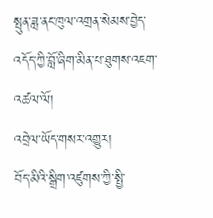སྤུན་ཟླ་ནང་ཁུལ་འགྲན་སེམས་བྱེད་འདོད་ཀྱི་བློ་ཞིག་མིན་པ་ཐུགས་འཇག་འཚལ་ལོ།
འབྲེལ་ཡོད་གསར་འགྱུར།
བོད་མིའི་སྒྲིག་འཛུགས་ཀྱི་སྤྱི་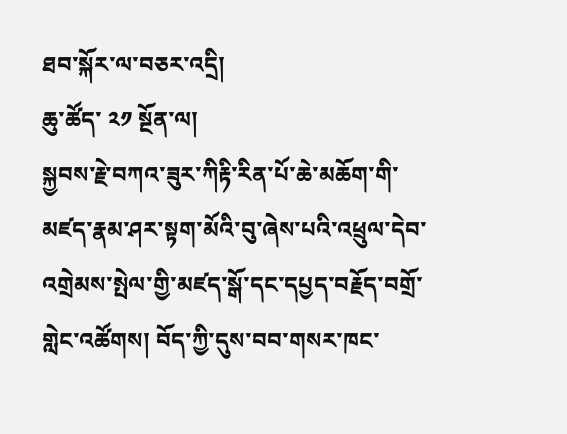ཐབ་སྐོར་ལ་བཅར་འདྲི།
ཆུ་ཚོད་ ༢༡ སྔོན་ལ།
སྐྱབས་རྗེ་བཀའ་ཟུར་ཀིརྟི་རིན་པོ་ཆེ་མཆོག་གི་མཛད་རྣམ་ཤར་སྟག་མོའི་བུ་ཞེས་པའི་འཕྲུལ་དེབ་འགྲེམས་སྤེལ་གྱི་མཛད་སྒོ་དང་དཔྱད་བརྗོད་བགྲོ་གླེང་འཚོགས། བོད་ཀྱི་དུས་བབ་གསར་ཁང་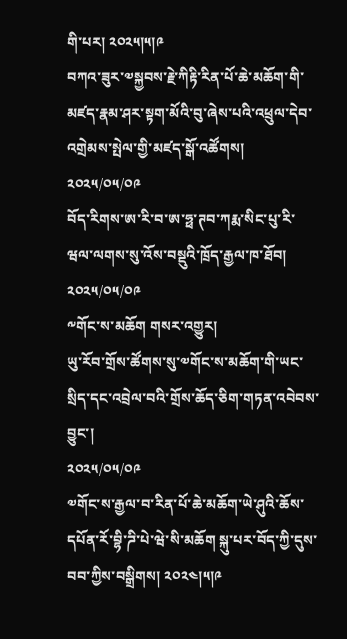གི་པར། ༢༠༢༥།༥།༩
བཀའ་ཟུར་༧སྐྱབས་རྗེ་ཀིརྟི་རིན་པོ་ཆེ་མཆོག་གི་མཛད་རྣམ་ཤར་སྟག་མོའི་བུ་ཞེས་པའི་འཕྲུལ་དེབ་འགྲེམས་སྤེལ་གྱི་མཛད་སྒོ་འཚོགས།
༢༠༢༥/༠༥/༠༩
བོད་རིགས་ཨ་རི་བ་ཨ་ཧྥ་ཊབ་ཀརྨ་སིང་པུ་རི་ཝལ་ལགས་སུ་འོས་བསྡུའི་ཁྲོད་རྒྱལ་ཁ་ཐོབ།
༢༠༢༥/༠༥/༠༩
༸གོང་ས་མཆོག གསར་འགྱུར།
ཡུ་རོབ་གྲོས་ཚོགས་སུ་༧གོང་ས་མཆོག་གི་ཡང་སྲིད་དང་འབྲེལ་བའི་གྲོས་ཆོད་ཅིག་གཏན་འབེབས་བྱུང་།
༢༠༢༥/༠༥/༠༩
༧གོང་ས་རྒྱལ་བ་རིན་པོ་ཆེ་མཆོག་ཡེ་ཤུའི་ཆོས་དཔོན་རོ་བྷི་ཌི་པེ་ཝེ་སི་མཆོག སྐུ་པར་བོད་ཀྱི་དུས་བབ་ཀྱིས་བསྒྲིགས། ༢༠༢༤།༥།༩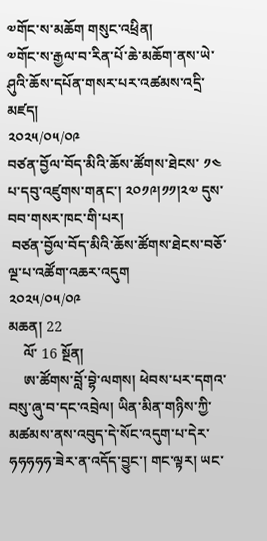༧གོང་ས་མཆོག གསུང་འཕྲིན།
༧གོང་ས་རྒྱལ་བ་རིན་པོ་ཆེ་མཆོག་ནས་ཡེ་ཤུའི་ཆོས་དཔོན་གསར་པར་འཚམས་འདྲི་མཛད།
༢༠༢༥/༠༥/༠༩
བཙན་བྱོལ་བོད་མིའི་ཆོས་ཚོགས་ཐེངས་ ༡༤ པ་དབུ་འཛུགས་གནང་། ༢༠༡༩།༡༡།༢༧ དུས་བབ་གསར་ཁང་གི་པར།
 བཙན་བྱོལ་བོད་མིའི་ཆོས་ཚོགས་ཐེངས་བཅོ་ལྔ་པ་འཚོག་འཆར་འདུག
༢༠༢༥/༠༥/༠༩
མཆན། 22
    ལོ་ 16 སྔོན།
    ཨ་ཚོགས་བློ་བྷེ་ལགས། ཕེབས་པར་དགའ་བསུ་ཞུ་བ་དང་འབྲེལ། ཡིན་མིན་གཉིས་ཀྱི་མཚམས་ནས་འབུད་དེ་སོང་འདུག་པ་དེར་ཧཧཧཧཧ་ཟེར་ན་འདོད་བྱུང་། གང་ལྟར། ཡང་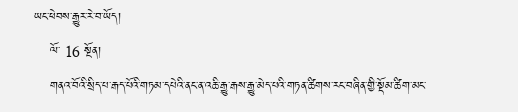ཡང་ཕེབས་རྒྱུར་རེ་བ་ཡོད།
    ལོ་ 16 སྔོན།
    གནའ་བོའི་སྲིད་པ་རྒད་པོའི་གཏམ་དཔེའི་ནང་ན་འཆི་རྒྱུ་རྒས་རྒྱུ་མེད་པའི་གཏན་ཚིགས་རང་བཞིན་གྱི་སྡོམ་ཚིག་མང་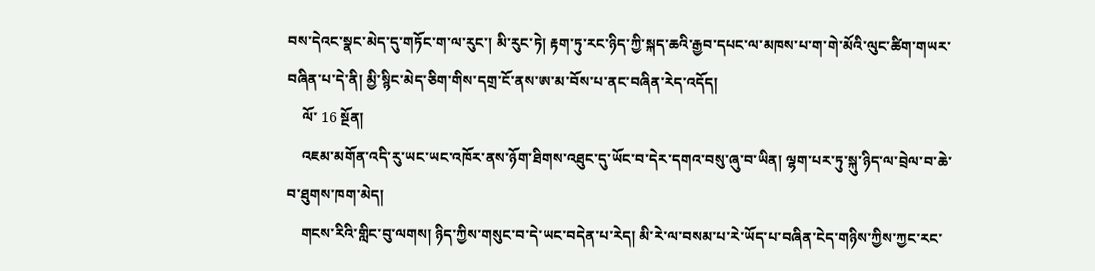བས་དེའང་སྣང་མེད་དུ་གཏོང་ག་ལ་རུང་། མི་རུང་ཏེ། རྟག་ཏུ་རང་ཉིད་ཀྱི་སྐད་ཆའི་རྒྱབ་དཔང་ལ་མཁས་པ་ག་གེ་མོའི་ལུང་ཚིག་གཡར་བཞིན་པ་དེ་ནི། མྱི་སྙིང་མེད་ཅིག་གིས་དགྲ་ངོ་ནས་ཨ་མ་བོས་པ་ནང་བཞིན་རེད་འདོད།
    ལོ་ 16 སྔོན།
    འཇམ་མགོན་འདི་རུ་ཡང་ཡང་འཁོར་ནས་ཉོག་ཐིགས་འཐུང་དུ་ཡོང་བ་དེར་དགའ་བསུ་ཞུ་བ་ཡིན། ལྷག་པར་ཏུ་སྐུ་ཉིད་ལ་བྲེལ་བ་ཆེ་བ་ཐུགས་ཁག་མེད།
    གངས་རིའི་གླིང་བུ་ལགས། ཉིད་ཀྱིས་གསུང་བ་དེ་ཡང་བདེན་པ་རེད། མི་རེ་ལ་བསམ་པ་རེ་ཡོད་པ་བཞིན་ངེད་གཉིས་ཀྱིས་ཀྱང་རང་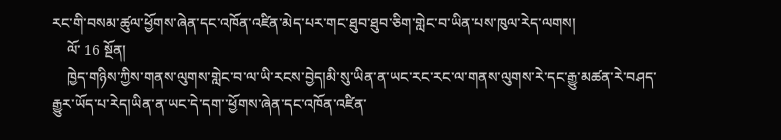རང་གི་བསམ་ཚུལ་ཕྱོགས་ཞེན་དང་འཁོན་འཛིན་མེད་པར་གང་ཐུབ་ཐུབ་ཅིག་གླེང་བ་ཡིན་པས་ཁུལ་རེད་ལགས།
    ལོ་ 16 སྔོན།
    ཁྱེད་གཉིས་ཀྱིས་གནས་ལུགས་གླེང་བ་ལ་ཡི་རངས་བྱེད།མི་སུ་ཡིན་ན་ཡང་རང་རང་ལ་གནས་ལུགས་རེ་དང་རྒྱུ་མཚན་རེ་བཤད་རྒྱུར་ཡོད་པ་རེད།ཡིན་ན་ཡང་དེ་དག་་ཕྱོགས་ཞེན་དང་འཁོན་འཛིན་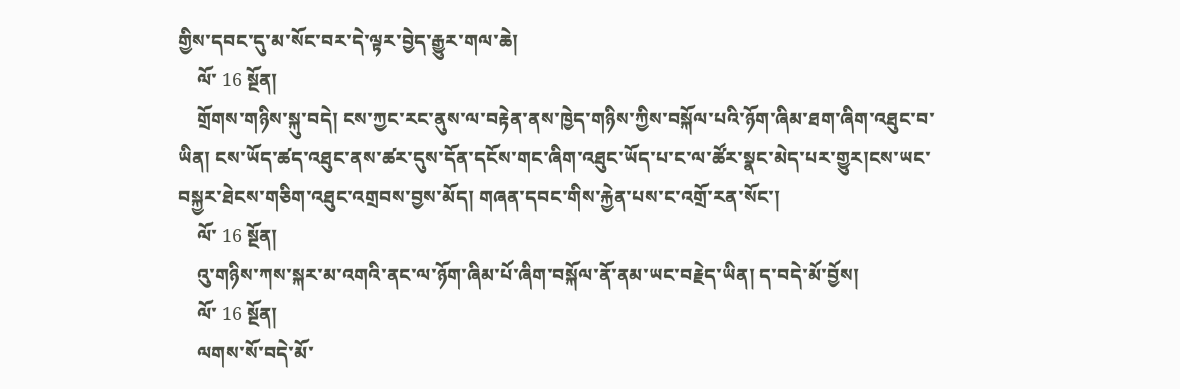གྱིས་དབང་དུ་མ་སོང་བར་དེ་ལྟར་བྱེད་རྒྱུར་གལ་ཆེ།
    ལོ་ 16 སྔོན།
    གྲོགས་གཉིས་སྐུ་བདེ། ངས་ཀྱང་རང་ནུས་ལ་བརྟེན་ནས་ཁྱེད་གཉིས་ཀྱིས་བསྐོལ་པའི་ཉོག་ཞིམ་ཐག་ཞིག་འཐུང་བ་ཡིན། ངས་ཡོད་ཚད་འཐུང་ནས་ཚར་དུས་དོན་དངོས་གང་ཞིག་འཐུང་ཡོད་པ་ང་ལ་ཚོར་སྣང་མེད་པར་གྱུར།ངས་ཡང་བསྐྱར་ཐེངས་གཅིག་འཐུང་འགྲབས་བྱས་མོད། གཞན་དབང་གིས་རྐྱེན་པས་ང་འགྲོ་རན་སོང་།
    ལོ་ 16 སྔོན།
    འུ་གཉིས་ཀས་སྐར་མ་འགའི་ནང་ལ་ཉོག་ཞིམ་པོ་ཞིག་བསྐོལ་ནོ་ནམ་ཡང་བརྗེད་ཡིན། ད་བདེ་མོ་བྱོས།
    ལོ་ 16 སྔོན།
    ལགས་སོ་བདེ་མོ་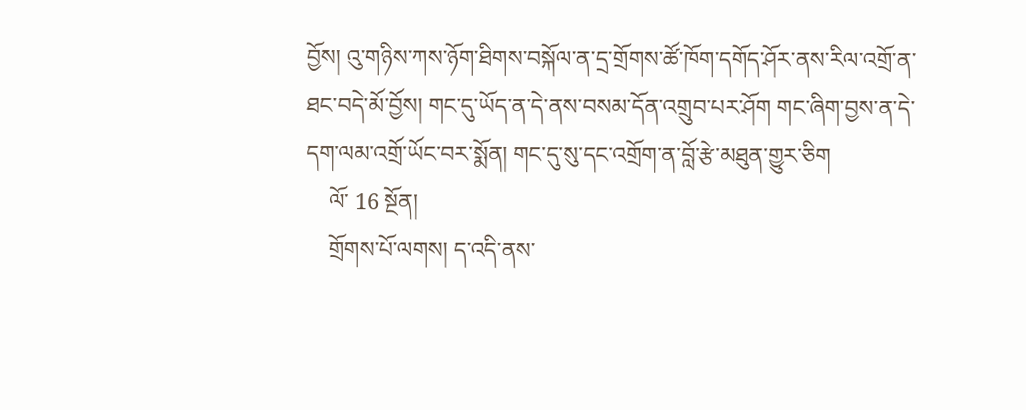བྱོས། འུ་གཉིས་ཀས་ཉོག་ཐིགས་བསྐོལ་ན་དྲ་གྲོགས་ཚོ་ཁོག་དགོད་ཤོར་ནས་རིལ་འགྲོ་ན་ཐང་བདེ་མོ་བྱོས། གང་དུ་ཡོད་ན་དེ་ནས་བསམ་དོན་འགྲུབ་པར་ཤོག གང་ཞིག་བྱས་ན་དེ་དག་ལམ་འགྲོ་ཡོང་བར་སྨོན། གང་དུ་སུ་དང་འགྲོག་ན་བློ་རྩེ་མཐུན་གྱུར་ཅིག
    ལོ་ 16 སྔོན།
    གྲོགས་པོ་ལགས། ད་འདི་ནས་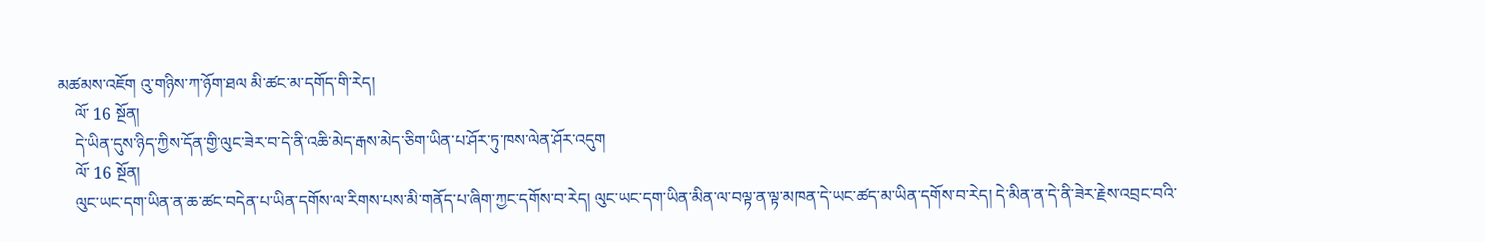མཚམས་འཇོག འུ་གཉིས་ཀ་ཉོག་ཐལ མི་ཚང་མ་དགོད་གི་རེད།
    ལོ་ 16 སྔོན།
    དེ་ཡིན་དུས་ཉིད་ཀྱིས་དོན་གྱི་ལུང་ཟེར་བ་དེ་ནི་འཆི་མེད་རྒས་མེད་ཅིག་ཡིན་པ་ཤོར་ཏུ་ཁས་ལེན་ཤོར་འདུག
    ལོ་ 16 སྔོན།
    ལུང་ཡང་དག་ཡིན་ན་ཆ་ཚང་བདེན་པ་ཡིན་དགོས་ལ་རིགས་པས་མི་གནོད་པ་ཞིག་ཀྱང་དགོས་བ་རེད། ལུང་ཡང་དག་ཡིན་མིན་ལ་བལྟ་ན་ལྟ་མཁན་དེ་ཡང་ཚད་མ་ཡིན་དགོས་བ་རེད། དེ་མིན་ན་དེ་ནི་ཟེར་རྗེས་འབྲང་བའི་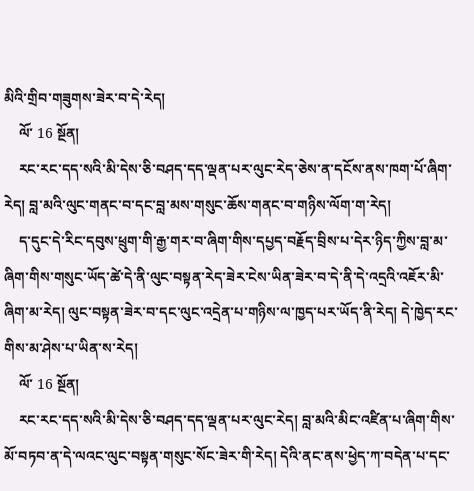མིའི་གྲིབ་གཟུགས་ཟེར་བ་དེ་རེད།
    ལོ་ 16 སྔོན།
    རང་རང་དད་སའི་མི་དེས་ཅི་བཤད་དད་ལྡན་པར་ལུང་རེད་ཅེས་ན་དངོས་ནས་ཁག་པོ་ཞིག་རེད། བླ་མའི་ལུང་གནང་བ་དང་བླ་མས་གསུང་ཆོས་གནང་བ་གཉིས་ལོག་ག་རེད།
    ད་དུང་དེ་རིང་དབུས་ཕྲུག་གི་རྒྱ་གར་བ་ཞིག་གིས་དཔྱད་བརྗོད་བྲིས་པ་དེར་ཉིད་ཀྱིས་བླ་མ་ཞིག་གིས་གསུང་ཡོད་ཚེ་དེ་ནི་ལུང་བསྟན་རེད་ཟེར་ངེས་ཡིན་ཟེར་བ་དེ་ནི་དེ་འདྲའི་འཇོར་མི་ཞིག་མ་རེད། ལུང་བསྟན་ཟེར་བ་དང་ལུང་འདྲེན་པ་གཉིས་ལ་ཁྱད་པར་ཡོད་ནི་རེད། དེ་ཁྱེད་རང་གིས་མ་ཤེས་པ་ཡིན་ས་རེད།
    ལོ་ 16 སྔོན།
    རང་རང་དད་སའི་མི་དེས་ཅི་བཤད་དད་ལྡན་པར་ལུང་རེད། བླ་མའི་མིང་འཛིན་པ་ཞིག་གིས་མོ་བཏབ་ན་དེ་ལའང་ལུང་བསྟན་གསུང་སོང་ཟེར་གི་རེད། དེའི་ནང་ནས་ཕྱེད་ཀ་བདེན་པ་དང་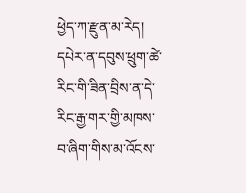ཕྱེད་ཀ་རྫུན་མ་རེད། དཔེར་ན་དབུས་ཕྲུག་ཚེ་རིང་གི་ཟིན་བྲིས་ན་དེ་རིང་རྒྱ་གར་གྱི་མཁས་བ་ཞིག་གིས་མ་འོངས་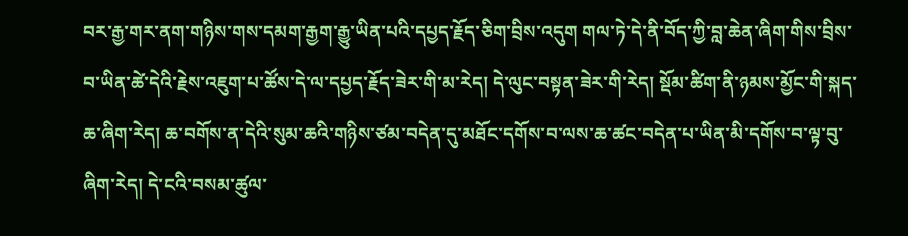བར་རྒྱ་གར་ནག་གཉིས་གས་དམག་རྒྱག་རྒྱུ་ཡིན་པའི་དཔྱད་རྗོད་ཅིག་བྲིས་འདུག གལ་ཏེ་དེ་ནི་བོད་ཀྱི་བླ་ཆེན་ཞིག་གིས་བྲིས་བ་ཡིན་ཚེ་དེའི་རྗེས་འཇུག་པ་ཚོས་དེ་ལ་དཔྱད་རྗོད་ཟེར་གི་མ་རེད། དེ་ལུང་བསྟན་ཟེར་གི་རེད། སྡོམ་ཚིག་ནི་ཉམས་མྱོང་གི་སྐད་ཆ་ཞིག་རེད། ཆ་བགོས་ན་དེའི་སུམ་ཆའི་གཉིས་ཙམ་བདེན་དུ་མཐོང་དགོས་བ་ལས་ཆ་ཚང་བདེན་པ་ཡིན་མི་དགོས་བ་ལྟ་བུ་ཞིག་རེད། དེ་ངའི་བསམ་ཚུལ་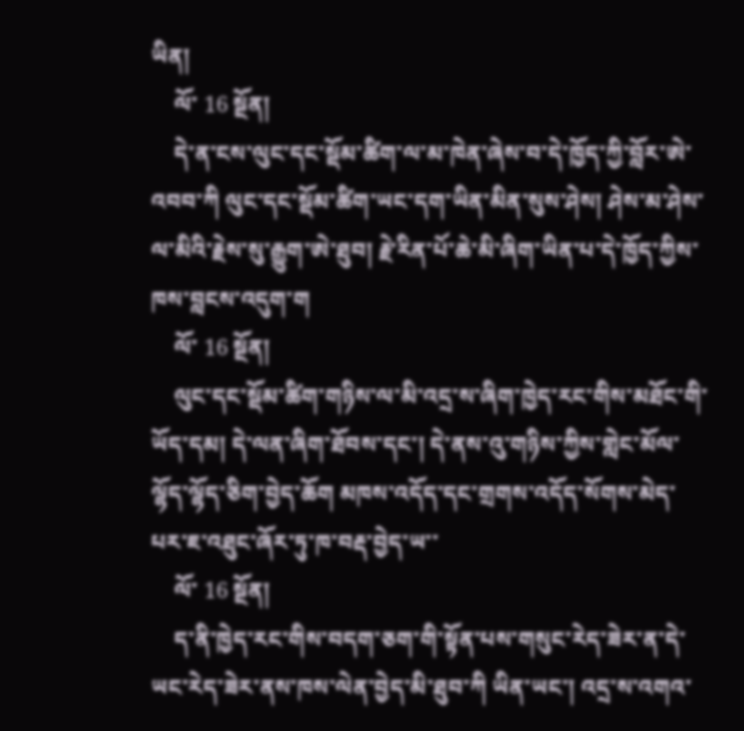ཡིན།
    ལོ་ 16 སྔོན།
    དེ་ན་ངས་ལུང་དང་སྡོམ་ཚིག་ལ་མ་ཁེན་ཞེས་བ་དེ་ཁྱོད་ཀྱི་བློར་ཨེ་འབབ་ཀི ལུང་དང་སྡོམ་ཚིག་ཡང་དག་ཡིན་མིན་སུས་ཤེས། ཤེས་མ་ཤེས་ལ་མིའི་རྗེས་སུ་རྒྱུག་ཨེ་ཐུབ། རྗེ་རིན་པོ་ཆེ་མི་ཞིག་ཡིན་པ་དེ་ཁྱོད་ཀྱིས་ཁས་བླངས་འདུག་ག
    ལོ་ 16 སྔོན།
    ལུང་དང་སྡོམ་ཚིག་གཉིས་ལ་མི་འདྲ་ས་ཞིག་ཁྱེད་རང་གིས་མཐོང་གི་ཡོད་དམ། དེ་ལན་ཞིག་ཐོབས་དང་། དེ་ནས་འུ་གཉིས་ཀྱིས་གླེང་མོལ་ལྷོད་ལྷོད་ཅིག་བྱེད་ཆོག མཁས་འདོད་དང་གྲགས་འདོད་སོགས་མེད་པར་ཇ་འཐུང་ཞོར་ཏུ་ཁ་བརྡ་བྱེད་ཡ་་
    ལོ་ 16 སྔོན།
    ད་ནི་ཁྱེད་རང་གིས་བདག་ཅག་གི་སྟོན་པས་གསུང་རེད་ཟེར་ན་དེ་ཡང་རེད་ཟེར་ནས་ཁས་ལེན་བྱེད་མི་ཐུབ་ཀི ཡིན་ཡང་། འདྲ་ས་འགའ་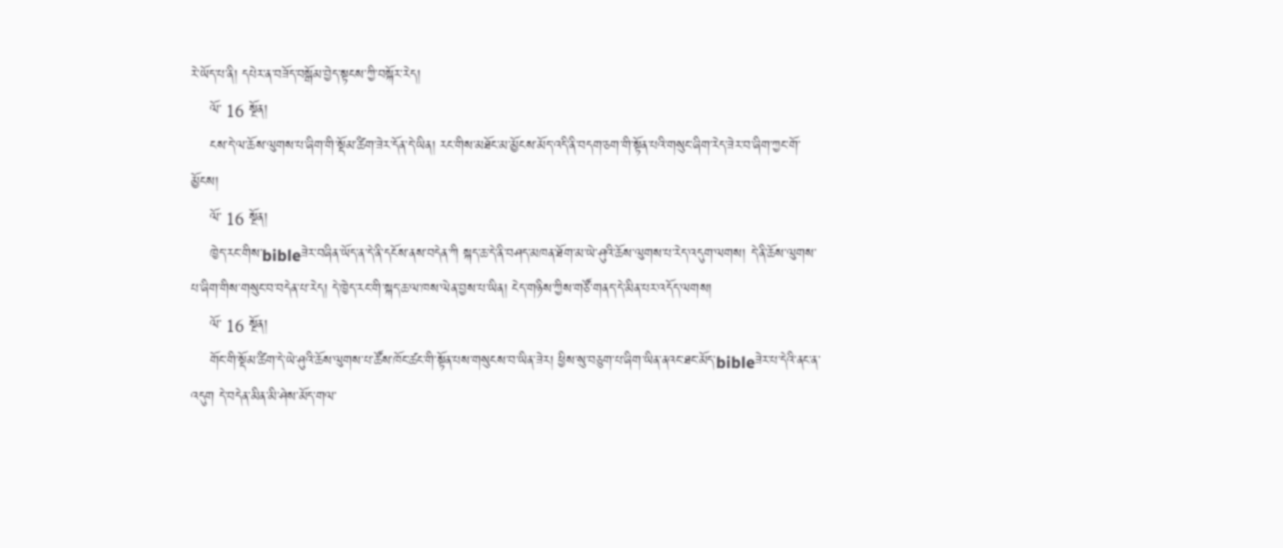རེ་ཡོད་པ་ནི། དཔེར་ན་བཟོད་བསྒོམ་བྱེད་སྟངས་ཀྱི་བསྐོར་རེད།
    ལོ་ 16 སྔོན།
    ངས་དེ་ལ་ཆོས་ལུགས་པ་ཞིག་གི་སྡོམ་ཚིག་ཟེར་དོན་དེ་ཡིན། རང་གིས་མཐོང་མ་མྱོངས་མོད་འདི་ནི་བདག་ཅག་གི་སྟོན་པའི་གསུང་ཞིག་རེད་ཟེར་བ་ཞིག་ཀྱང་གོ་མྱོངས།
    ལོ་ 16 སྔོན།
    ཁྱེད་རང་གིས་bibleཟེར་བཞིན་ཡོད་ན་དེ་ནི་དངོས་ནས་བདེན་ཀི སྐད་ཆ་དེ་ནི་བཤད་མཁན་ཐོག་མ་ཡེ་ཤུའི་ཆོས་ལུགས་པ་རེད་འདུག་ལགས། དེ་ནི་ཆོས་ལུགས་པ་ཞིག་གིས་གསུང་བ་བདེན་པ་རེད། དེ་ཁྱེད་རང་གི་སྐད་ཆ་ལ་ཁས་ལེན་བྱས་པ་ཡིན། ངེད་གཉིས་ཀྱིས་གཙོ་གནད་དེ་མིན་པར་འདོད་ལགས།
    ལོ་ 16 སྔོན།
    གོང་གི་སྡོམ་ཚིག་དེ་ཡེ་ཤུའི་ཆོས་ལུགས་པ་ཚོས་ཁོང་ཚང་གི་སྟོན་པས་གསུངས་བ་ཡིན་ཟེར། ཕྱིས་སུ་བཅུག་པ་ཞིག་ཡིན་ནའང་ཐང་མོད་bibleཟེར་པ་དེའི་ནང་ན་འདུག དེ་བདེན་མིན་མི་ཤེས་མོད་གལ་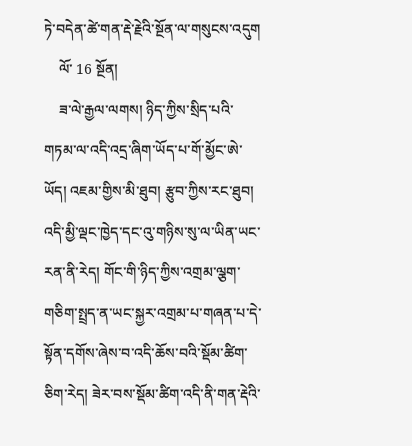ཏེ་བདེན་ཚེ་གན་རྡེ་རྗེའི་སྔོན་ལ་གསུངས་འདུག
    ལོ་ 16 སྔོན།
    ཟ་ལེ་རྒྱལ་ལགས། ཉིད་ཀྱིས་སྲིད་པའི་གཏམ་ལ་འདི་འདྲ་ཞིག་ཡོད་པ་གོ་མྱོང་ཨེ་ཡོད། འཇམ་གྱིས་མི་ཐུབ། རྩུབ་ཀྱིས་རང་ཐུབ། འདི་མྱི་ལྡང་ཁྱེད་དང་འུ་གཉིས་སུ་ལ་ཡིན་ཡང་རན་ནི་རེད། གོང་གི་ཉིད་ཀྱིས་འགྲམ་ལྕག་གཅིག་སྤྲད་ན་ཡང་སྐྱར་འགྲམ་པ་གཞན་པ་དེ་སྟོན་དགོས་ཞེས་བ་འདི་ཆོས་བའི་སྡོམ་ཚིག་ཅིག་རེད། ཟེར་བས་སྡོམ་ཚིག་འདི་ནི་གན་རྡེའི་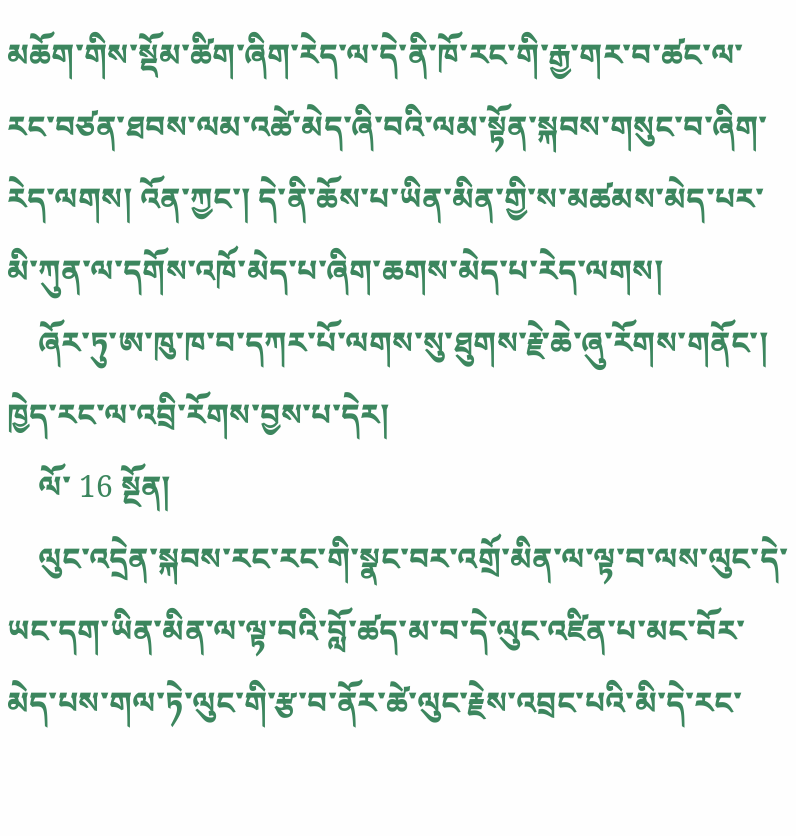མཆོག་གིས་སྡོམ་ཚིག་ཞིག་རེད་ལ་དེ་ནི་ཁོ་རང་གི་རྒྱ་གར་བ་ཚང་ལ་རང་བཙན་ཐབས་ལམ་འཚེ་མེད་ཞི་བའི་ལམ་སྟོན་སྐབས་གསུང་བ་ཞིག་རེད་ལགས། འོན་ཀྱང་། དེ་ནི་ཆོས་པ་ཡིན་མིན་གྱི་ས་མཚམས་མེད་པར་མི་ཀུན་ལ་དགོས་འཁོ་མེད་པ་ཞིག་ཆགས་མེད་པ་རེད་ལགས།
    ཞོར་ཏུ་ཨ་ཁུ་ཁ་བ་དཀར་པོ་ལགས་སུ་ཐུགས་རྗེ་ཆེ་ཞུ་རོགས་གནོང་། ཁྱེད་རང་ལ་འབྲི་རོགས་བྱས་པ་དེར།
    ལོ་ 16 སྔོན།
    ལུང་འདྲེན་སྐབས་རང་རང་གི་སྣང་བར་འགྲོ་མིན་ལ་ལྟ་བ་ལས་ལུང་དེ་ཡང་དག་ཡིན་མིན་ལ་ལྟ་བའི་བློ་ཚད་མ་བ་དེ་ལུང་འཛིན་པ་མང་བོར་མེད་པས་གལ་ཏེ་ལུང་གི་རྩ་བ་ནོར་ཚེ་ལུང་རྗེས་འབྲང་པའི་མི་དེ་རང་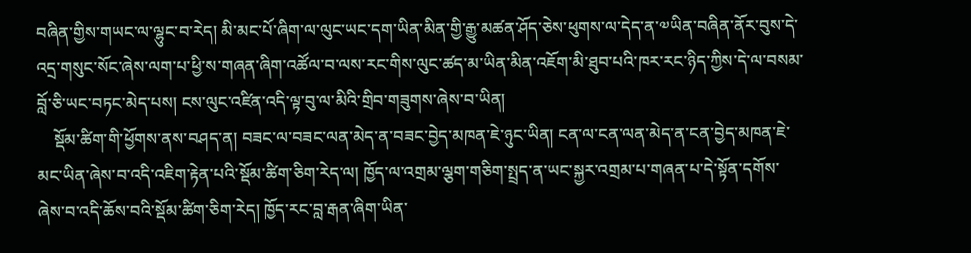བཞིན་གྱིས་གཡང་ལ་ལྷུང་བ་རེད། མི་མང་པོ་ཞིག་ལ་ལུང་ཡང་དག་ཡིན་མིན་གྱི་རྒྱུ་མཚན་ཤོད་ཅེས་ཕུགས་ལ་དེད་ན་༧ཡིན་བཞིན་ནོར་བུས་དེ་འདྲ་གསུང་སོང་ཞེས་ལག་པ་ཕྱི་ས་གཞན་ཞིག་འཚོལ་བ་ལས་རང་གིས་ལུང་ཚད་མ་ཡིན་མིན་འཇོག་མི་ཐུབ་པའི་ཁར་རང་ཉིད་ཀྱིས་དེ་ལ་བསམ་བློ་ཅི་ཡང་བཏང་མེད་པས། ངས་ལུང་འཛིན་འདི་ལྟ་བུ་ལ་མིའི་གྲིབ་གཟུགས་ཞེས་བ་ཡིན།
    སྡོམ་ཚིག་གི་ཕྱོགས་ནས་བཤད་ན། བཟང་ལ་བཟང་ལན་མེད་ན་བཟང་བྱེད་མཁན་ཇེ་ཉུང་ཡིན། ངན་ལ་ངན་ལན་མེད་ན་ངན་བྱེད་མཁན་ཇེ་མང་ཡིན་ཞེས་བ་འདི་འཇིག་རྟེན་པའི་སྡོམ་ཚིག་ཅིག་རེད་ལ། ཁྱོད་ལ་འགྲམ་ལྕག་གཅིག་སྤྲད་ན་ཡང་སྐྱར་འགྲམ་པ་གཞན་པ་དེ་སྟོན་དགོས་ཞེས་བ་འདི་ཆོས་བའི་སྡོམ་ཚིག་ཅིག་རེད། ཁྱོད་རང་བླ་རྒན་ཞིག་ཡིན་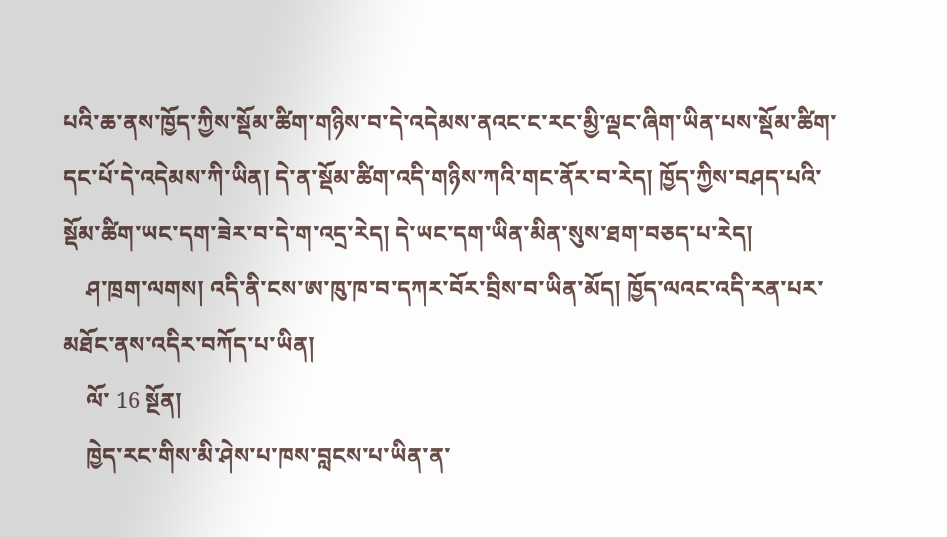པའི་ཆ་ནས་ཁྱོད་ཀྱིས་སྡོམ་ཚིག་གཉིས་བ་དེ་འདེམས་ནའང་ང་རང་མྱི་ལྡང་ཞིག་ཡིན་པས་སྡོམ་ཚིག་དང་པོ་དེ་འདེམས་ཀི་ཡིན། དེ་ན་སྡོམ་ཚིག་འདི་གཉིས་ཀའི་གང་ནོར་བ་རེད། ཁྱོད་ཀྱིས་བཤད་པའི་སྡོམ་ཚིག་ཡང་དག་ཟེར་བ་དེ་ག་འདྲ་རེད། དེ་ཡང་དག་ཡིན་མིན་སུས་ཐག་བཅད་པ་རེད།
    ཤ་ཁྲག་ལགས། འདི་ནི་ངས་ཨ་ཁུ་ཁ་བ་དཀར་བོར་བྲིས་བ་ཡིན་མོད། ཁྱོད་ལའང་འདི་རན་པར་མཐོང་ནས་འདིར་བཀོད་པ་ཡིན།
    ལོ་ 16 སྔོན།
    ཁྱེད་རང་གིས་མི་ཤེས་པ་ཁས་བླངས་པ་ཡིན་ན་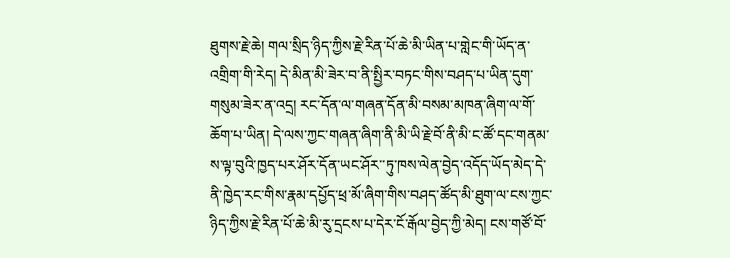ཐུགས་རྗེ་ཆེ། གལ་སྲིད་ཉིད་ཀྱིས་རྗེ་རིན་པོ་ཆེ་མི་ཡིན་པ་གླེང་གི་ཡོད་ན་འགྲིག་གི་རེད། དེ་མིན་མི་ཟེར་བ་ནི་སྤྱིར་བཏང་གིས་བཤད་པ་ཡིན་དུག་གསུམ་ཟེར་ན་འདྲ། རང་དོན་ལ་གཞན་དོན་མི་བསམ་མཁན་ཞིག་ལ་གོ་ཆོག་པ་ཡིན། དེ་ལས་ཀྱང་གཞན་ཞིག་ནི་མི་ཡི་རྗེ་བོ་ནི་མི་ང་ཚོ་དང་གནམ་ས་ལྟ་བུའི་ཁྱད་པར་ཤོར་དོན་ཡང་ཤོར་་ཏུ་ཁས་ལེན་བྱེད་འདོད་ཡོད་མེད་དེ་ནི་ཁྱེད་རང་གིས་རྣམ་དཔྱོད་ཕྲ་མོ་ཞིག་གིས་བཤད་ཚོད་མི་ཐུག་ལ་ངས་ཀྱང་ཉིད་ཀྱིས་རྗེ་རིན་པོ་ཆེ་མི་རུ་དྲངས་པ་དེར་ངོ་རྒོལ་བྱེད་ཀྱི་མེད། ངས་གཙོ་བོ་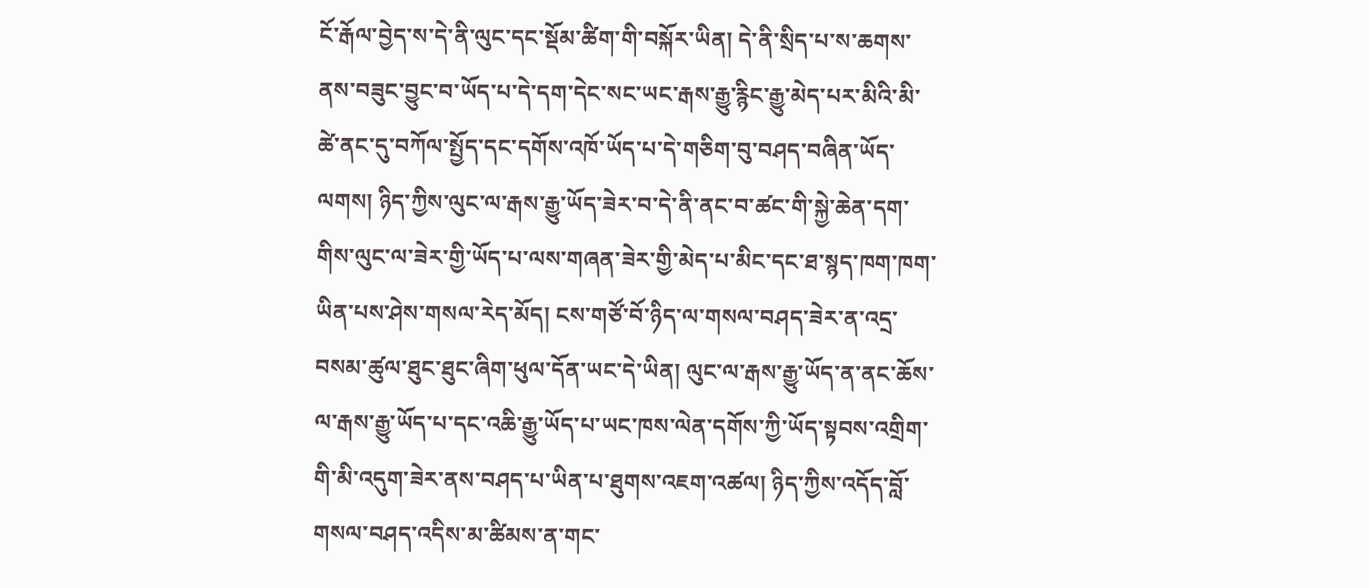ངོ་རྒོལ་བྱེད་ས་དེ་ནི་ལུང་དང་སྡོམ་ཚིག་གི་བསྐོར་ཡིན། དེ་ནི་སྲིད་པ་ས་ཆགས་ནས་བཟུང་བྱུང་བ་ཡོད་པ་དེ་དག་དེང་སང་ཡང་རྒས་རྒྱུ་རྙིང་རྒྱུ་མེད་པར་མིའི་མི་ཚེ་ནང་དུ་བཀོལ་སྤྱོད་དང་དགོས་འཁོ་ཡོད་པ་དེ་གཅིག་བུ་བཤད་བཞིན་ཡོད་ལགས། ཉིད་ཀྱིས་ལུང་ལ་རྒས་རྒྱུ་ཡོད་ཟེར་བ་དེ་ནི་ནང་བ་ཚང་གི་སྐྱེ་ཆེན་དག་གིས་ལུང་ལ་ཟེར་གྱི་ཡོད་པ་ལས་གཞན་ཟེར་གྱི་མེད་པ་མིང་དང་ཐ་སྙད་ཁག་ཁག་ཡིན་པས་ཤེས་གསལ་རེད་མོད། ངས་གཙོ་བོ་ཉིད་ལ་གསལ་བཤད་ཟེར་ན་འདྲ་བསམ་ཚུལ་ཐུང་ཐུང་ཞིག་ཕུལ་དོན་ཡང་དེ་ཡིན། ལུང་ལ་རྒས་རྒྱུ་ཡོད་ན་ནང་ཆོས་ལ་རྒས་རྒྱུ་ཡོད་པ་དང་འཆི་རྒྱུ་ཡོད་པ་ཡང་ཁས་ལེན་དགོས་ཀྱི་ཡོད་སྟབས་འགྲིག་གི་མི་འདུག་ཟེར་ནས་བཤད་པ་ཡིན་པ་ཐུགས་འཇག་འཚལ། ཉིད་ཀྱིས་འདོད་བློ་གསལ་བཤད་འདིས་མ་ཚིམས་ན་གང་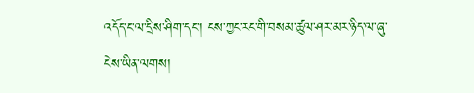འདོད་ང་ལ་དྲིས་ཤིག་དང་། ངས་ཀྱང་རང་གི་བསམ་ཚུལ་ཤར་མར་ཉིད་ལ་ཞུ་ངེས་ཡིན་ལགས།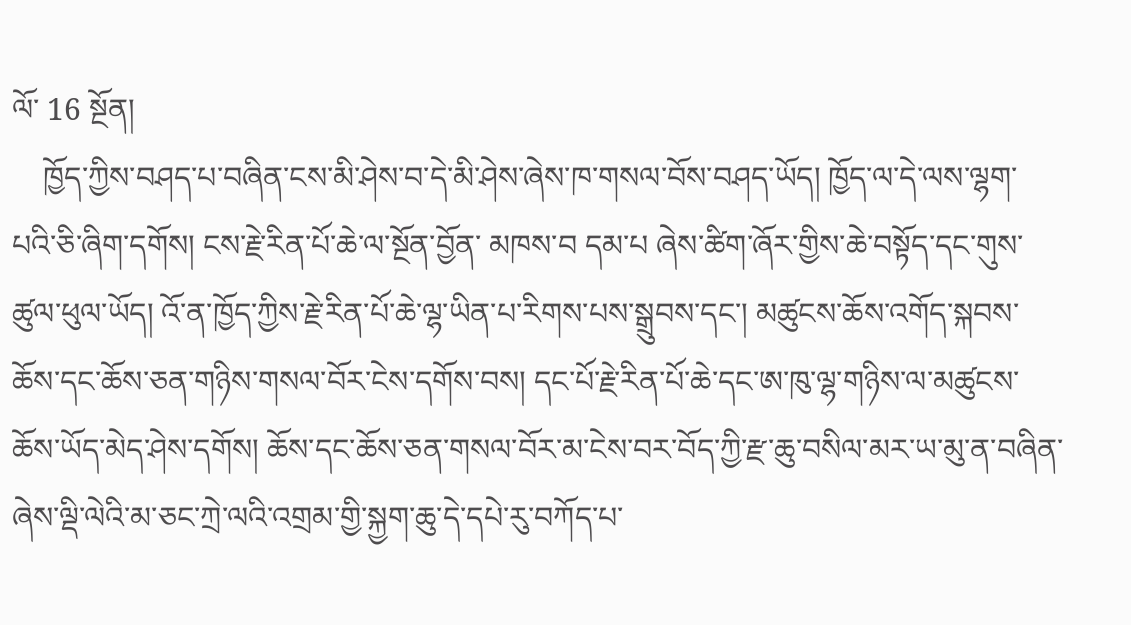ལོ་ 16 སྔོན།
    ཁྱོད་ཀྱིས་བཤད་པ་བཞིན་ངས་མི་ཤེས་བ་དེ་མི་ཤེས་ཞེས་ཁ་གསལ་བོས་བཤད་ཡོད། ཁྱོད་ལ་དེ་ལས་ལྷག་པའི་ཅི་ཞིག་དགོས། ངས་རྗེ་རིན་པོ་ཆེ་ལ་སྔོན་བྱོན་ མཁས་བ དམ་པ ཞེས་ཚིག་ཞོར་གྱིས་ཆེ་བསྟོད་དང་གུས་ཚུལ་ཕུལ་ཡོད། འོ་ན་ཁྱོད་ཀྱིས་རྗེ་རིན་པོ་ཆེ་ལྷ་ཡིན་པ་རིགས་པས་སྒྲུབས་དང་། མཚུངས་ཆོས་འགོད་སྐབས་ཆོས་དང་ཆོས་ཅན་གཉིས་གསལ་བོར་ངེས་དགོས་བས། དང་པོ་རྗེ་རིན་པོ་ཆེ་དང་ཨ་ཁུ་ལྷ་གཉིས་ལ་མཚུངས་ཆོས་ཡོད་མེད་ཤེས་དགོས། ཆོས་དང་ཆོས་ཅན་གསལ་བོར་མ་ངེས་བར་བོད་ཀྱི་རྫ་ཆུ་བསིལ་མར་ཡ་མུ་ན་བཞིན་ཞེས་ལྡི་ལེའི་མ་ཅང་ཀྲེ་ལའི་འགྲམ་གྱི་སྐྱག་ཆུ་དེ་དཔེ་རུ་བཀོད་པ་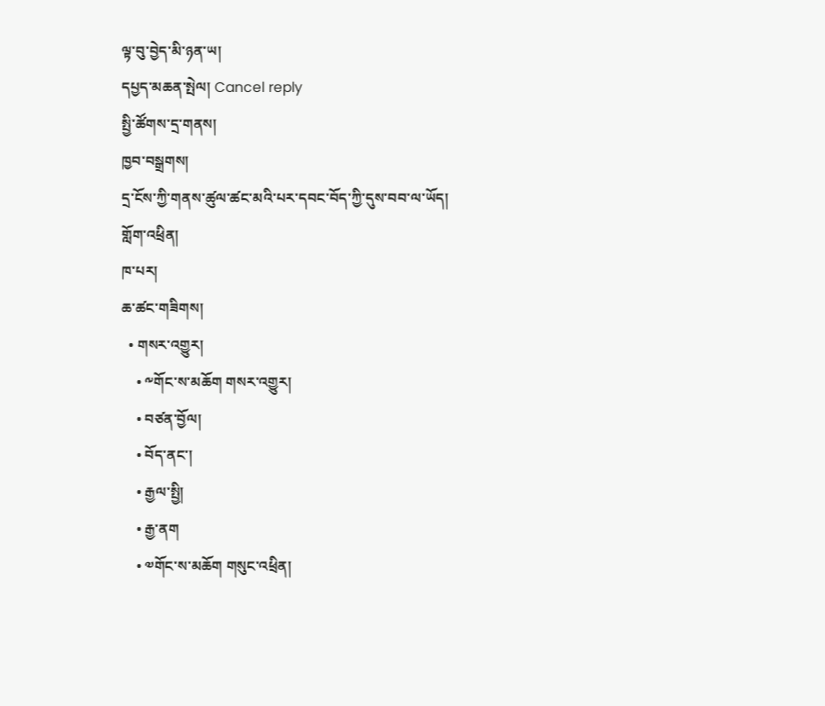ལྟ་བུ་བྱེད་མི་ཉན་ཡ།
དཔྱད་མཆན་སྤེལ། Cancel reply
སྤྱི་ཚོགས་དྲ་གནས།
ཁྱབ་བསྒྲགས།
དྲ་ངོས་ཀྱི་གནས་ཚུལ་ཚང་མའི་པར་དབང་བོད་ཀྱི་དུས་བབ་ལ་ཡོད།
གློག་འཕྲིན།
ཁ་པར།
ཆ་ཚང་གཟིགས།
  • གསར་འགྱུར།
    • ༸གོང་ས་མཆོག གསར་འགྱུར།
    • བཙན་བྱོལ།
    • བོད་ནང་།
    • རྒྱལ་སྤྱི།
    • རྒྱ་ནག
    • ༧གོང་ས་མཆོག གསུང་འཕྲིན།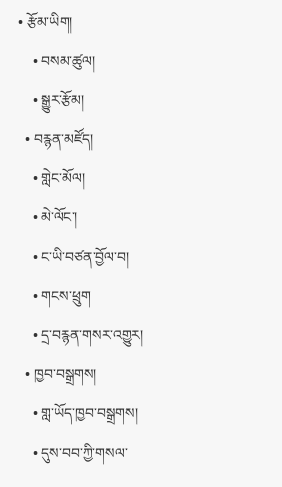• རྩོམ་ཡིག།
    • བསམ་ཚུལ།
    • སྒྱུར་རྩོམ།
  • བརྙན་མཛོད།
    • གླེང་མོལ།
    • མེ་ལོང་།
    • ང་ཡི་བཙན་བྱོལ་བ།
    • གངས་ཕྲུག
    • དྲ་བརྙན་གསར་འགྱུར།
  • ཁྱབ་བསྒྲགས།
    • གླ་ཡོད་ཁྱབ་བསྒྲགས།
    • དུས་བབ་ཀྱི་གསལ་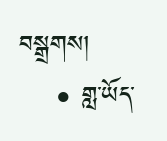བསྒྲགས།
    • གླ་ཡོད་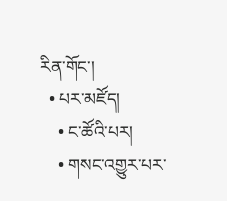རིན་གོང་།
  • པར་མཛོད།
    • ང་ཚོའི་པར།
    • གསང་འགྱུར་པར་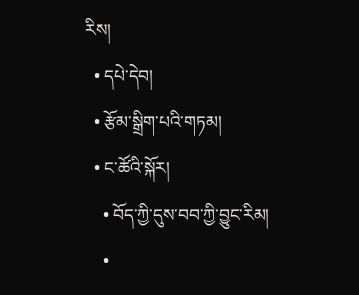རིས།
  • དཔེ་དེབ།
  • རྩོམ་སྒྲིག་པའི་གཏམ།
  • ང་ཚོའི་སྐོར།
    • བོད་ཀྱི་དུས་བབ་ཀྱི་བྱུང་རིམ།
    •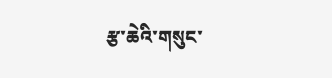རྩ་ཆེའི་གསུང་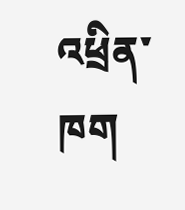འཕྲིན་ཁག